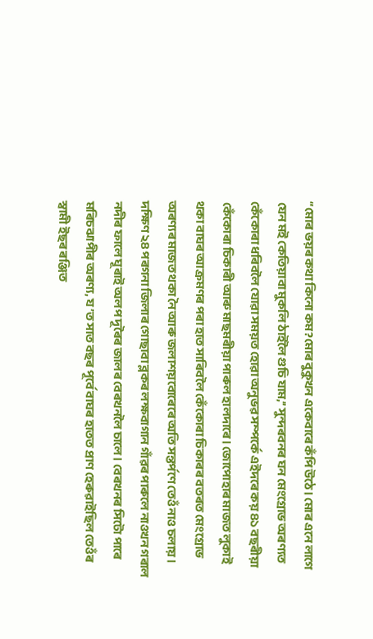“মোৰ ভয়ৰ কথা কিনো কম?মোৰ বুকুখন একেবাৰে কঁপি উঠে। মোৰ এনে লাগে যেন মই কেতিয়াবা মুকলি ঠাইলৈ গুচি যাম,’’ সুন্দৰবনৰ ঘন মেংগ্ৰোভ অৰণ্যত কেঁকোৰা ধৰিবলৈ যোৱা সময়ত হোৱা অনুভৱ সম্পৰ্কে এইদৰে কয় ৪১ বছৰীয়া কেঁকোৰা চিকাৰী আৰু মাছমৰীয়া পাৰুল হালদাৰে। জোপোহাৰ মাজত লুকাই থকা বাঘৰ আক্ৰমণৰ পৰা হাত সাৰিবলৈ কেঁকোৰা চিকাৰৰ বতৰত মেংগ্ৰোভ অৰণ্যৰ মাজত থকা নৈ আৰু জলাশয়বোৰেৰে অতি সন্তৰ্পণে তেওঁ নাও চলায়।
দক্ষিণ ২৪ পৰগনা জিলাৰ গোছাবা ব্লকৰ লক্ষবাগান গাঁৱৰ পাৰুলে নাওখন গৰাল নদীৰ ফালে ঘূৰাই অলপ দূৰৈৰ জালৰ বেৰখনলৈ চালে। বেৰখনৰ সিটো পাৰে মৰিচঝাপীৰ অৰণ্য, য’ত সাত বছৰ পূৰ্বে বাঘৰ হাতত প্ৰাণ হেৰুৱাইছিল তেওঁৰ স্বামী ইছৰ ৰঞ্জিত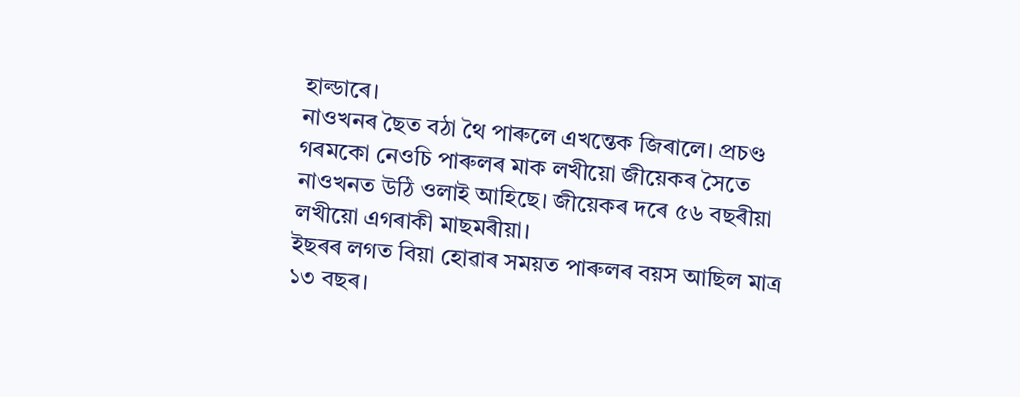হাল্ডাৰে।
নাওখনৰ ছৈত বঠা থৈ পাৰুলে এখন্তেক জিৰালে। প্ৰচণ্ড গৰমকো নেওচি পাৰুলৰ মাক লখীয়ো জীয়েকৰ সৈতে নাওখনত উঠি ওলাই আহিছে। জীয়েকৰ দৰে ৫৬ বছৰীয়া লখীয়ো এগৰাকী মাছমৰীয়া।
ইছৰৰ লগত বিয়া হোৱাৰ সময়ত পাৰুলৰ বয়স আছিল মাত্ৰ ১৩ বছৰ।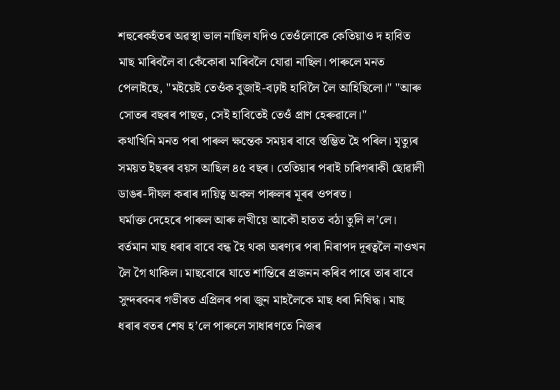শহুৰেকহঁতৰ অৱস্থা ভাল নাছিল যদিও তেওঁলোকে কেতিয়াও দ হাবিত মাছ মাৰিবলৈ বা কেঁকোৰা মাৰিবলৈ যোৱা নাছিল। পাৰুলে মনত পেলাইছে, "মইয়েই তেওঁক বুজাই-বঢ়াই হাবিলৈ লৈ আহিছিলো।" "আৰু সোতৰ বছৰৰ পাছত, সেই হাবিতেই তেওঁ প্ৰাণ হেৰুৱালে।"
কথাখিনি মনত পৰা পাৰুল ক্ষন্তেক সময়ৰ বাবে স্তম্ভিত হৈ পৰিল। মৃত্যুৰ সময়ত ইছৰৰ বয়স আছিল ৪৫ বছৰ। তেতিয়াৰ পৰাই চাৰিগৰাকী ছোৱালী ডাঙৰ-দীঘল কৰাৰ দায়িত্ব অকল পাৰুলৰ মূৰৰ ওপৰত।
ঘৰ্মাক্ত দেহেৰে পাৰুল আৰু লখীয়ে আকৌ হাতত বঠা তুলি ল’লে। বৰ্তমান মাছ ধৰাৰ বাবে বন্ধ হৈ থকা অৰণ্যৰ পৰা নিৰাপদ দূৰত্বলৈ নাওখন লৈ গৈ থাকিল। মাছবোৰে যাতে শান্তিৰে প্ৰজনন কৰিব পাৰে তাৰ বাবে সুন্দৰবনৰ গভীৰত এপ্ৰিলৰ পৰা জুন মাহলৈকে মাছ ধৰা নিষিদ্ধ। মাছ ধৰাৰ বতৰ শেষ হ’লে পাৰুলে সাধাৰণতে নিজৰ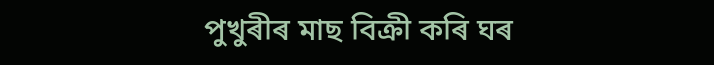পুখুৰীৰ মাছ বিক্ৰী কৰি ঘৰ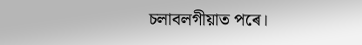চলাবলগীয়াত পৰে।